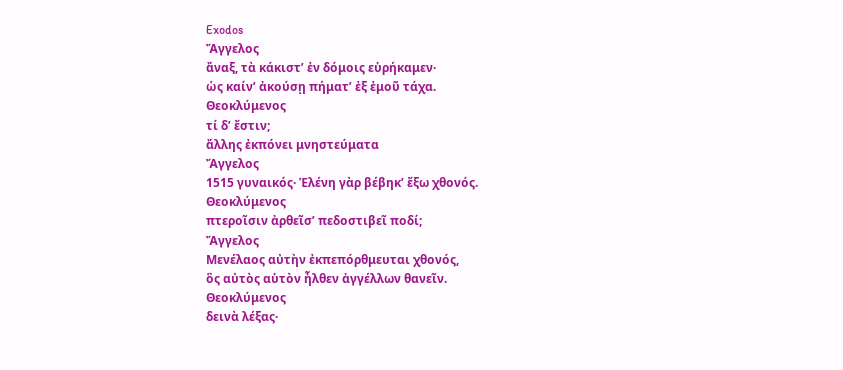Exodos
Ἄγγελος
ἄναξ, τὰ κάκιστʼ ἐν δόμοις εὑρήκαμεν·
ὡς καίνʼ ἀκούσῃ πήματʼ ἐξ ἐμοῦ τάχα.
Θεοκλύμενος
τί δʼ ἔστιν;
ἄλλης ἐκπόνει μνηστεύματα
Ἄγγελος
1515 γυναικός· Ἑλένη γὰρ βέβηκʼ ἔξω χθονός.
Θεοκλύμενος
πτεροῖσιν ἀρθεῖσʼ πεδοστιβεῖ ποδί;
Ἄγγελος
Μενέλαος αὐτὴν ἐκπεπόρθμευται χθονός,
ὃς αὐτὸς αὑτὸν ἦλθεν ἀγγέλλων θανεῖν.
Θεοκλύμενος
δεινὰ λέξας·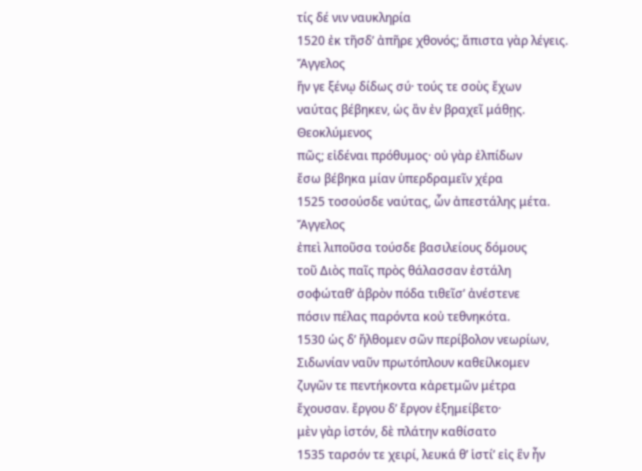τίς δέ νιν ναυκληρία
1520 ἐκ τῆσδʼ ἀπῆρε χθονός; ἄπιστα γὰρ λέγεις.
Ἄγγελος
ἥν γε ξένῳ δίδως σύ· τούς τε σοὺς ἔχων
ναύτας βέβηκεν, ὡς ἂν ἐν βραχεῖ μάθῃς.
Θεοκλύμενος
πῶς; εἰδέναι πρόθυμος· οὐ γὰρ ἐλπίδων
ἔσω βέβηκα μίαν ὑπερδραμεῖν χέρα
1525 τοσούσδε ναύτας, ὧν ἀπεστάλης μέτα.
Ἄγγελος
ἐπεὶ λιποῦσα τούσδε βασιλείους δόμους
τοῦ Διὸς παῖς πρὸς θάλασσαν ἐστάλη
σοφώταθʼ ἁβρὸν πόδα τιθεῖσʼ ἀνέστενε
πόσιν πέλας παρόντα κοὐ τεθνηκότα.
1530 ὡς δʼ ἤλθομεν σῶν περίβολον νεωρίων,
Σιδωνίαν ναῦν πρωτόπλουν καθείλκομεν
ζυγῶν τε πεντήκοντα κἀρετμῶν μέτρα
ἔχουσαν. ἔργου δʼ ἔργον ἐξημείβετο·
μὲν γὰρ ἱστόν, δὲ πλάτην καθίσατο
1535 ταρσόν τε χειρί, λευκά θʼ ἱστίʼ εἰς ἓν ἦν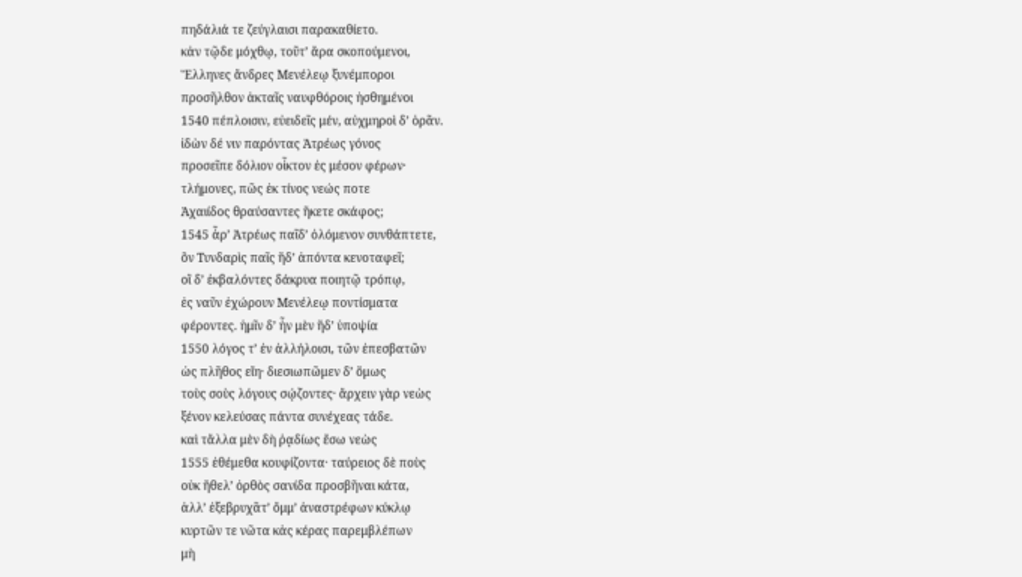πηδάλιά τε ζεύγλαισι παρακαθίετο.
κἀν τῷδε μόχθῳ, τοῦτʼ ἄρα σκοπούμενοι,
Ἕλληνες ἄνδρες Μενέλεῳ ξυνέμποροι
προσῆλθον ἀκταῖς ναυφθόροις ἠσθημένοι
1540 πέπλοισιν, εὐειδεῖς μέν, αὐχμηροὶ δʼ ὁρᾶν.
ἰδὼν δέ νιν παρόντας Ἀτρέως γόνος
προσεῖπε δόλιον οἶκτον ἐς μέσον φέρων·
τλήμονες, πῶς ἐκ τίνος νεώς ποτε
Ἀχαιίδος θραύσαντες ἥκετε σκάφος;
1545 ἆρʼ Ἀτρέως παῖδʼ ὀλόμενον συνθάπτετε,
ὃν Τυνδαρὶς παῖς ἥδʼ ἀπόντα κενοταφεῖ;
οἳ δʼ ἐκβαλόντες δάκρυα ποιητῷ τρόπῳ,
ἐς ναῦν ἐχώρουν Μενέλεῳ ποντίσματα
φέροντες. ἡμῖν δʼ ἦν μὲν ἥδʼ ὑποψία
1550 λόγος τʼ ἐν ἀλλήλοισι, τῶν ἐπεσβατῶν
ὡς πλῆθος εἴη· διεσιωπῶμεν δʼ ὅμως
τοὺς σοὺς λόγους σῴζοντες· ἄρχειν γὰρ νεὼς
ξένον κελεύσας πάντα συνέχεας τάδε.
καὶ τἄλλα μὲν δὴ ῥᾳδίως ἔσω νεὼς
1555 ἐθέμεθα κουφίζοντα· ταύρειος δὲ ποὺς
οὐκ ἤθελʼ ὀρθὸς σανίδα προσβῆναι κάτα,
ἀλλʼ ἐξεβρυχᾶτʼ ὄμμʼ ἀναστρέφων κύκλῳ
κυρτῶν τε νῶτα κἀς κέρας παρεμβλέπων
μὴ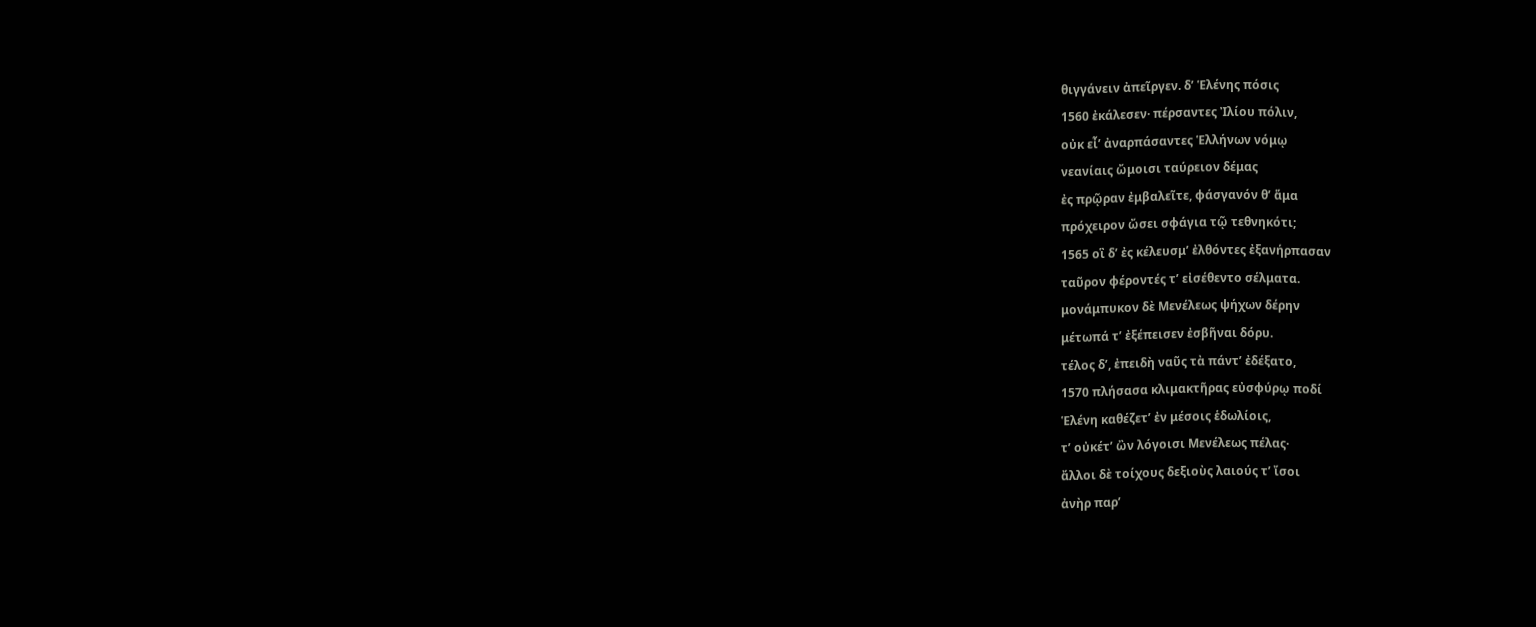θιγγάνειν ἀπεῖργεν. δʼ Ἑλένης πόσις
1560 ἐκάλεσεν· πέρσαντες Ἰλίου πόλιν,
οὐκ εἶʼ ἀναρπάσαντες Ἑλλήνων νόμῳ
νεανίαις ὤμοισι ταύρειον δέμας
ἐς πρῷραν ἐμβαλεῖτε, φάσγανόν θʼ ἅμα
πρόχειρον ὤσει σφάγια τῷ τεθνηκότι;
1565 οἳ δʼ ἐς κέλευσμʼ ἐλθόντες ἐξανήρπασαν
ταῦρον φέροντές τʼ εἰσέθεντο σέλματα.
μονάμπυκον δὲ Μενέλεως ψήχων δέρην
μέτωπά τʼ ἐξέπεισεν ἐσβῆναι δόρυ.
τέλος δʼ, ἐπειδὴ ναῦς τὰ πάντʼ ἐδέξατο,
1570 πλήσασα κλιμακτῆρας εὐσφύρῳ ποδί
Ἑλένη καθέζετʼ ἐν μέσοις ἑδωλίοις,
τʼ οὐκέτʼ ὢν λόγοισι Μενέλεως πέλας·
ἄλλοι δὲ τοίχους δεξιοὺς λαιούς τʼ ἴσοι
ἀνὴρ παρʼ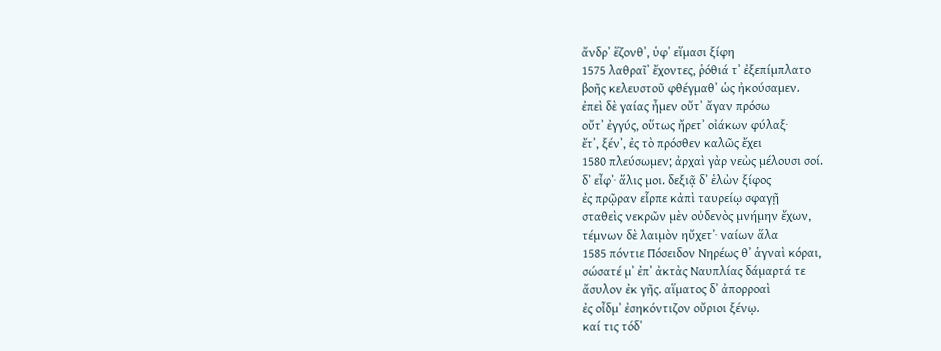ἄνδρʼ ἕζονθʼ, ὑφʼ εἵμασι ξίφη
1575 λαθραῖʼ ἔχοντες, ῥόθιά τʼ ἐξεπίμπλατο
βοῆς κελευστοῦ φθέγμαθʼ ὡς ἠκούσαμεν.
ἐπεὶ δὲ γαίας ἦμεν οὔτʼ ἄγαν πρόσω
οὔτʼ ἐγγύς, οὕτως ἤρετʼ οἰάκων φύλαξ·
ἔτʼ, ξένʼ, ἐς τὸ πρόσθεν καλῶς ἔχει
1580 πλεύσωμεν; ἀρχαὶ γὰρ νεὼς μέλουσι σοί.
δʼ εἶφʼ· ἅλις μοι. δεξιᾷ δʼ ἑλὼν ξίφος
ἐς πρῷραν εἷρπε κἀπὶ ταυρείῳ σφαγῇ
σταθεὶς νεκρῶν μὲν οὐδενὸς μνήμην ἔχων,
τέμνων δὲ λαιμὸν ηὔχετʼ· ναίων ἅλα
1585 πόντιε Πόσειδον Νηρέως θʼ ἁγναὶ κόραι,
σώσατέ μʼ ἐπʼ ἀκτὰς Ναυπλίας δάμαρτά τε
ἄσυλον ἐκ γῆς. αἵματος δʼ ἀπορροαὶ
ἐς οἶδμʼ ἐσηκόντιζον οὔριοι ξένῳ.
καί τις τόδʼ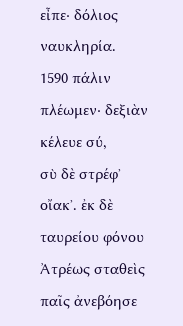εἶπε· δόλιος ναυκληρία.
1590 πάλιν πλέωμεν· δεξιὰν κέλευε σύ,
σὺ δὲ στρέφʼ οἴακʼ. ἐκ δὲ ταυρείου φόνου
Ἀτρέως σταθεὶς παῖς ἀνεβόησε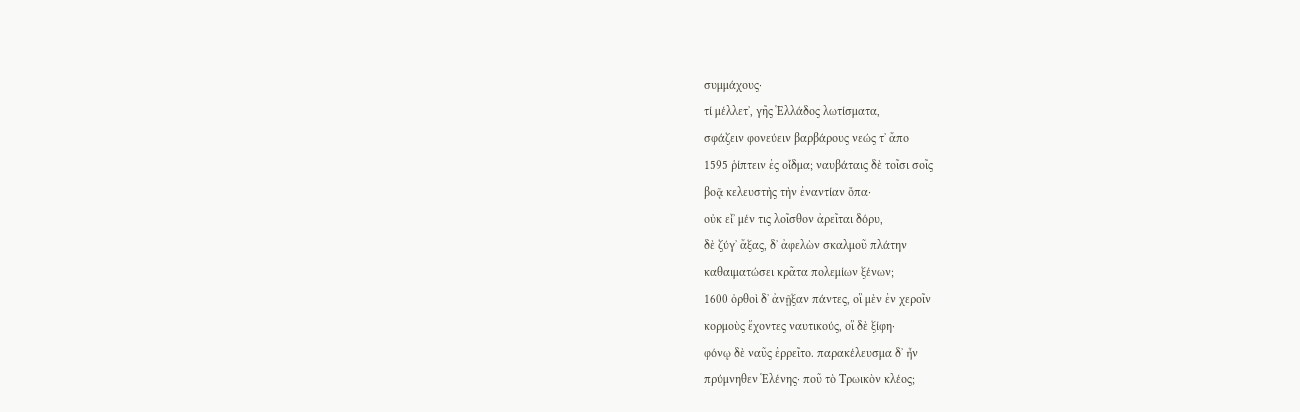συμμάχους·
τί μέλλετʼ, γῆς Ἑλλάδος λωτίσματα,
σφάζειν φονεύειν βαρβάρους νεώς τʼ ἄπο
1595 ῥίπτειν ἐς οἶδμα; ναυβάταις δὲ τοῖσι σοῖς
βοᾷ κελευστὴς τὴν ἐναντίαν ὄπα·
οὐκ εἶʼ μέν τις λοῖσθον ἀρεῖται δόρυ,
δὲ ζύγʼ ἄξας, δʼ ἀφελὼν σκαλμοῦ πλάτην
καθαιματώσει κρᾶτα πολεμίων ξένων;
1600 ὀρθοὶ δʼ ἀνῇξαν πάντες, οἳ μὲν ἐν χεροῖν
κορμοὺς ἔχοντες ναυτικούς, οἳ δὲ ξίφη·
φόνῳ δὲ ναῦς ἐρρεῖτο. παρακέλευσμα δʼ ἦν
πρύμνηθεν Ἑλένης· ποῦ τὸ Τρωικὸν κλέος;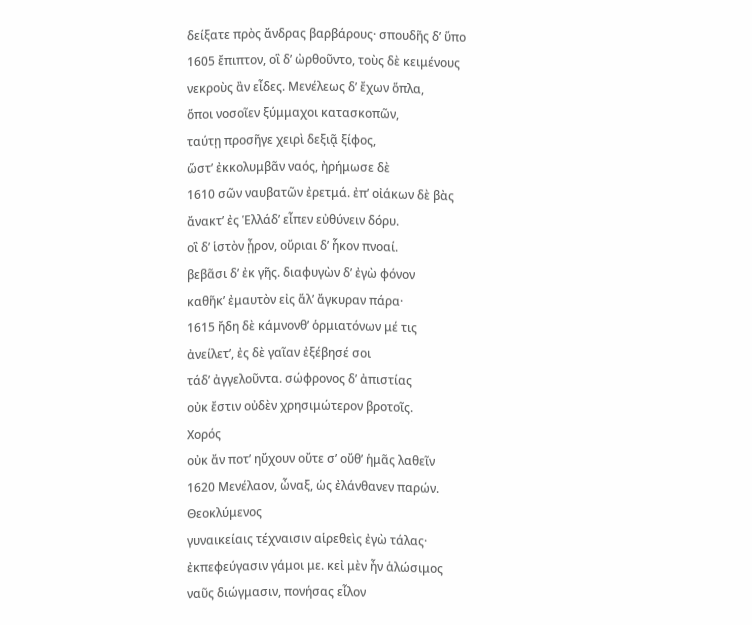δείξατε πρὸς ἄνδρας βαρβάρους· σπουδῆς δʼ ὕπο
1605 ἔπιπτον, οἳ δʼ ὠρθοῦντο, τοὺς δὲ κειμένους
νεκροὺς ἂν εἶδες. Μενέλεως δʼ ἔχων ὅπλα,
ὅποι νοσοῖεν ξύμμαχοι κατασκοπῶν,
ταύτῃ προσῆγε χειρὶ δεξιᾷ ξίφος,
ὥστʼ ἐκκολυμβᾶν ναός, ἠρήμωσε δὲ
1610 σῶν ναυβατῶν ἐρετμά. ἐπʼ οἰάκων δὲ βὰς
ἄνακτʼ ἐς Ἑλλάδʼ εἶπεν εὐθύνειν δόρυ.
οἳ δʼ ἱστὸν ᾖρον, οὔριαι δʼ ἧκον πνοαί.
βεβᾶσι δʼ ἐκ γῆς. διαφυγὼν δʼ ἐγὼ φόνον
καθῆκʼ ἐμαυτὸν εἰς ἅλʼ ἄγκυραν πάρα·
1615 ἤδη δὲ κάμνονθʼ ὁρμιατόνων μέ τις
ἀνείλετʼ, ἐς δὲ γαῖαν ἐξέβησέ σοι
τάδʼ ἀγγελοῦντα. σώφρονος δʼ ἀπιστίας
οὐκ ἔστιν οὐδὲν χρησιμώτερον βροτοῖς.
Χορός
οὐκ ἄν ποτʼ ηὔχουν οὔτε σʼ οὔθʼ ἡμᾶς λαθεῖν
1620 Μενέλαον, ὦναξ, ὡς ἐλάνθανεν παρών.
Θεοκλύμενος
γυναικείαις τέχναισιν αἱρεθεὶς ἐγὼ τάλας·
ἐκπεφεύγασιν γάμοι με. κεἰ μὲν ἦν ἁλώσιμος
ναῦς διώγμασιν, πονήσας εἷλον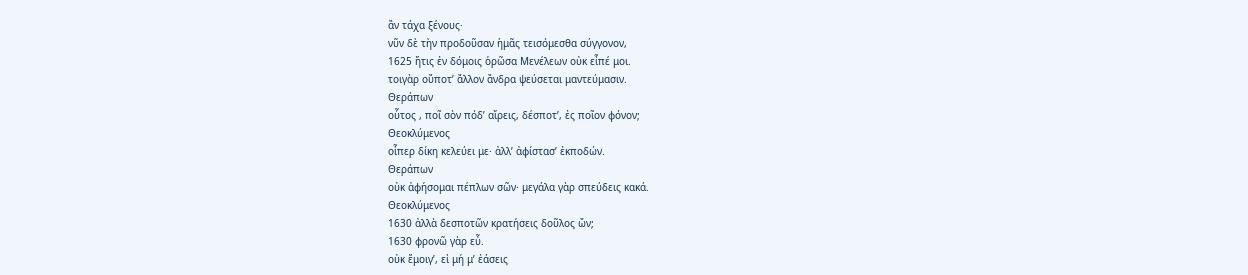ἂν τάχα ξένους·
νῦν δὲ τὴν προδοῦσαν ἡμᾶς τεισόμεσθα σύγγονον,
1625 ἥτις ἐν δόμοις ὁρῶσα Μενέλεων οὐκ εἶπέ μοι.
τοιγὰρ οὔποτʼ ἄλλον ἄνδρα ψεύσεται μαντεύμασιν.
Θεράπων
οὗτος , ποῖ σὸν πόδʼ αἴρεις, δέσποτʼ, ἐς ποῖον φόνον;
Θεοκλύμενος
οἷπερ δίκη κελεύει με· ἀλλʼ ἀφίστασʼ ἐκποδών.
Θεράπων
οὐκ ἀφήσομαι πέπλων σῶν· μεγάλα γὰρ σπεύδεις κακά.
Θεοκλύμενος
1630 ἀλλὰ δεσποτῶν κρατήσεις δοῦλος ὤν;
1630 φρονῶ γὰρ εὖ.
οὐκ ἔμοιγʼ, εἰ μή μʼ ἐάσεις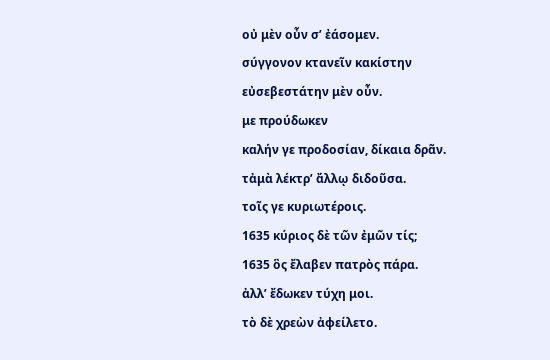οὐ μὲν οὖν σʼ ἐάσομεν.
σύγγονον κτανεῖν κακίστην
εὐσεβεστάτην μὲν οὖν.
με προύδωκεν
καλήν γε προδοσίαν, δίκαια δρᾶν.
τἀμὰ λέκτρʼ ἄλλῳ διδοῦσα.
τοῖς γε κυριωτέροις.
1635 κύριος δὲ τῶν ἐμῶν τίς;
1635 ὃς ἔλαβεν πατρὸς πάρα.
ἀλλʼ ἔδωκεν τύχη μοι.
τὸ δὲ χρεὼν ἀφείλετο.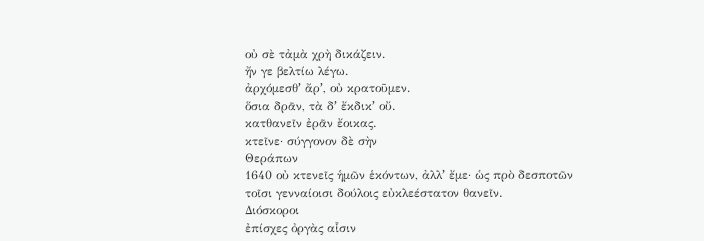οὐ σὲ τἀμὰ χρὴ δικάζειν.
ἤν γε βελτίω λέγω.
ἀρχόμεσθʼ ἄρʼ, οὐ κρατοῦμεν.
ὅσια δρᾶν, τὰ δʼ ἔκδικʼ οὔ.
κατθανεῖν ἐρᾶν ἔοικας.
κτεῖνε· σύγγονον δὲ σὴν
Θεράπων
1640 οὐ κτενεῖς ἡμῶν ἑκόντων, ἀλλʼ ἔμε· ὡς πρὸ δεσποτῶν
τοῖσι γενναίοισι δούλοις εὐκλεέστατον θανεῖν.
Διόσκοροι
ἐπίσχες ὀργὰς αἷσιν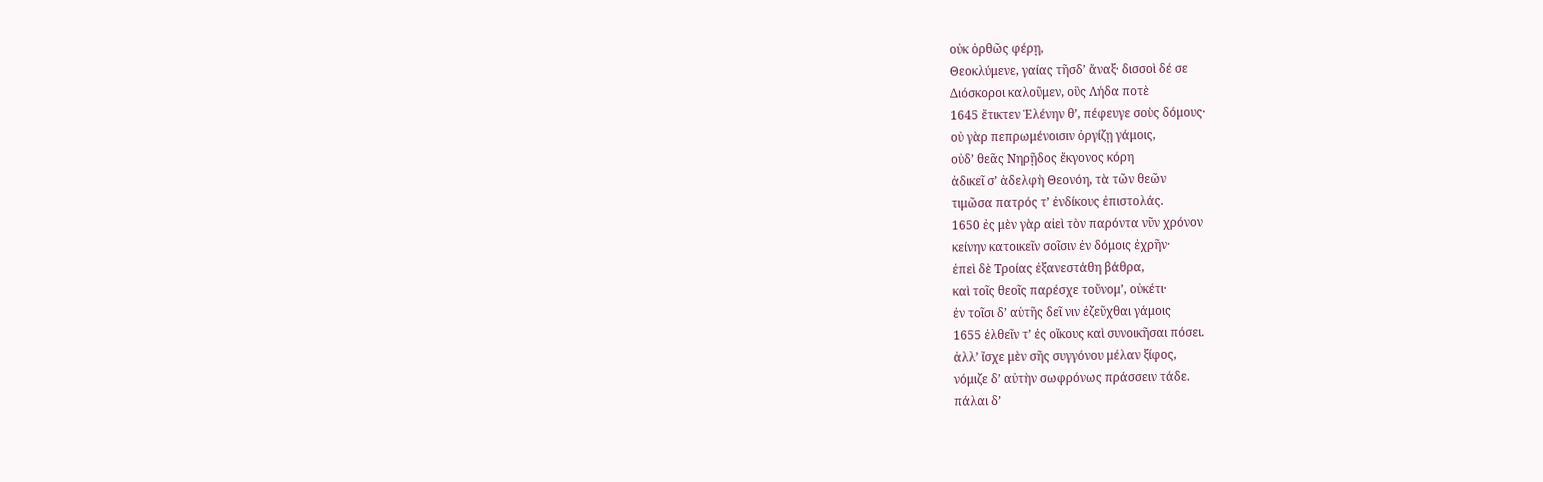οὐκ ὀρθῶς φέρῃ,
Θεοκλύμενε, γαίας τῆσδʼ ἄναξ· δισσοὶ δέ σε
Διόσκοροι καλοῦμεν, οὓς Λήδα ποτὲ
1645 ἔτικτεν Ἑλένην θʼ, πέφευγε σοὺς δόμους·
οὐ γὰρ πεπρωμένοισιν ὀργίζῃ γάμοις,
οὐδʼ θεᾶς Νηρῇδος ἔκγονος κόρη
ἀδικεῖ σʼ ἀδελφὴ Θεονόη, τὰ τῶν θεῶν
τιμῶσα πατρός τʼ ἐνδίκους ἐπιστολάς.
1650 ἐς μὲν γὰρ αἰεὶ τὸν παρόντα νῦν χρόνον
κείνην κατοικεῖν σοῖσιν ἐν δόμοις ἐχρῆν·
ἐπεὶ δὲ Τροίας ἐξανεστάθη βάθρα,
καὶ τοῖς θεοῖς παρέσχε τοὔνομʼ, οὐκέτι·
ἐν τοῖσι δʼ αὑτῆς δεῖ νιν ἐζεῦχθαι γάμοις
1655 ἐλθεῖν τʼ ἐς οἴκους καὶ συνοικῆσαι πόσει.
ἀλλʼ ἴσχε μὲν σῆς συγγόνου μέλαν ξίφος,
νόμιζε δʼ αὐτὴν σωφρόνως πράσσειν τάδε.
πάλαι δʼ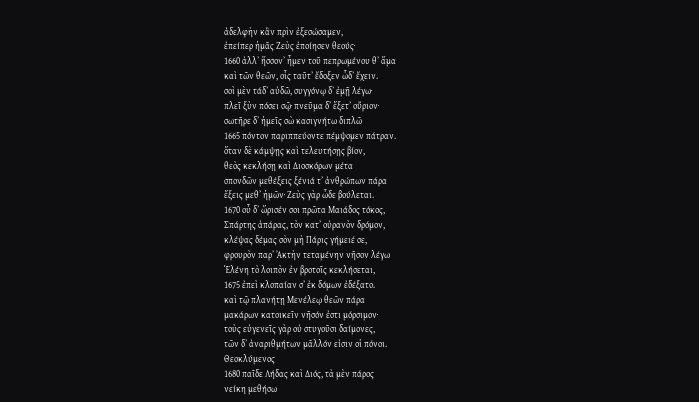ἀδελφὴν κἂν πρὶν ἐξεσώσαμεν,
ἐπείπερ ἡμᾶς Ζεὺς ἐποίησεν θεούς·
1660 ἀλλʼ ἥσσονʼ ἦμεν τοῦ πεπρωμένου θʼ ἅμα
καὶ τῶν θεῶν, οἷς ταῦτʼ ἔδοξεν ὧδʼ ἔχειν.
σοὶ μὲν τάδʼ αὐδῶ, συγγόνῳ δʼ ἐμῇ λέγω·
πλεῖ ξὺν πόσει σῷ· πνεῦμα δʼ ἕξετʼ οὔριον·
σωτῆρε δʼ ἡμεῖς σὼ κασιγνήτω διπλῶ
1665 πόντον παριππεύοντε πέμψομεν πάτραν.
ὅταν δὲ κάμψῃς καὶ τελευτήσῃς βίον,
θεὸς κεκλήσῃ καὶ Διοσκόρων μέτα
σπονδῶν μεθέξεις ξένιά τʼ ἀνθρώπων πάρα
ἕξεις μεθʼ ἡμῶν· Ζεὺς γὰρ ὧδε βούλεται.
1670 οὗ δʼ ὥρισέν σοι πρῶτα Μαιάδος τόκος,
Σπάρτης ἀπάρας, τὸν κατʼ οὐρανὸν δρόμον,
κλέψας δέμας σὸν μὴ Πάρις γήμειέ σε,
φρουρὸν παρʼ Ἀκτὴν τεταμένην νῆσον λέγω
Ἑλένη τὸ λοιπὸν ἐν βροτοῖς κεκλήσεται,
1675 ἐπεὶ κλοπαίαν σʼ ἐκ δόμων ἐδέξατο.
καὶ τῷ πλανήτῃ Μενέλεῳ θεῶν πάρα
μακάρων κατοικεῖν νῆσόν ἐστι μόρσιμον·
τοὺς εὐγενεῖς γὰρ οὐ στυγοῦσι δαίμονες,
τῶν δʼ ἀναριθμήτων μᾶλλόν εἰσιν οἱ πόνοι.
Θεοκλύμενος
1680 παῖδε Λήδας καὶ Διός, τὰ μὲν πάρος
νείκη μεθήσω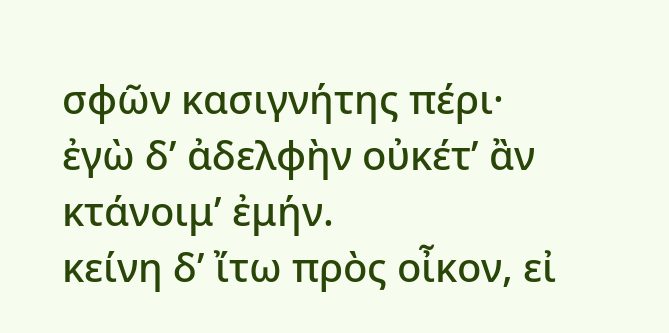σφῶν κασιγνήτης πέρι·
ἐγὼ δʼ ἀδελφὴν οὐκέτʼ ἂν κτάνοιμʼ ἐμήν.
κείνη δʼ ἴτω πρὸς οἶκον, εἰ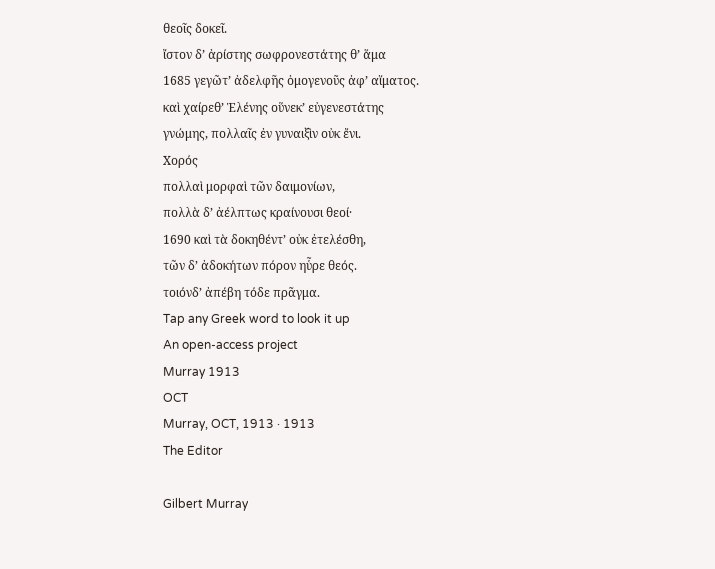θεοῖς δοκεῖ.
ἴστον δʼ ἀρίστης σωφρονεστάτης θʼ ἅμα
1685 γεγῶτʼ ἀδελφῆς ὁμογενοῦς ἀφʼ αἵματος.
καὶ χαίρεθʼ Ἑλένης οὕνεκʼ εὐγενεστάτης
γνώμης, πολλαῖς ἐν γυναιξὶν οὐκ ἔνι.
Χορός
πολλαὶ μορφαὶ τῶν δαιμονίων,
πολλὰ δʼ ἀέλπτως κραίνουσι θεοί·
1690 καὶ τὰ δοκηθέντʼ οὐκ ἐτελέσθη,
τῶν δʼ ἀδοκήτων πόρον ηὗρε θεός.
τοιόνδʼ ἀπέβη τόδε πρᾶγμα.
Tap any Greek word to look it up
An open-access project
Murray 1913
OCT
Murray, OCT, 1913 · 1913
The Editor

Gilbert Murray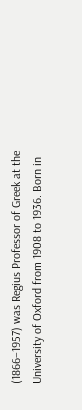(1866–1957) was Regius Professor of Greek at the University of Oxford from 1908 to 1936. Born in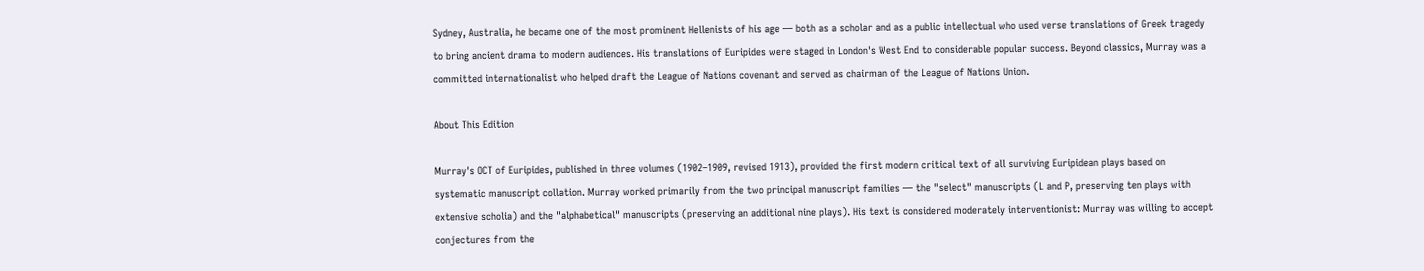Sydney, Australia, he became one of the most prominent Hellenists of his age — both as a scholar and as a public intellectual who used verse translations of Greek tragedy to bring ancient drama to modern audiences. His translations of Euripides were staged in London's West End to considerable popular success. Beyond classics, Murray was a committed internationalist who helped draft the League of Nations covenant and served as chairman of the League of Nations Union.

About This Edition

Murray's OCT of Euripides, published in three volumes (1902–1909, revised 1913), provided the first modern critical text of all surviving Euripidean plays based on systematic manuscript collation. Murray worked primarily from the two principal manuscript families — the "select" manuscripts (L and P, preserving ten plays with extensive scholia) and the "alphabetical" manuscripts (preserving an additional nine plays). His text is considered moderately interventionist: Murray was willing to accept conjectures from the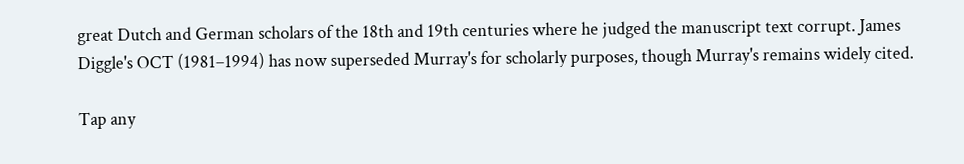great Dutch and German scholars of the 18th and 19th centuries where he judged the manuscript text corrupt. James Diggle's OCT (1981–1994) has now superseded Murray's for scholarly purposes, though Murray's remains widely cited.

Tap any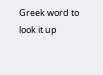Greek word to look it up